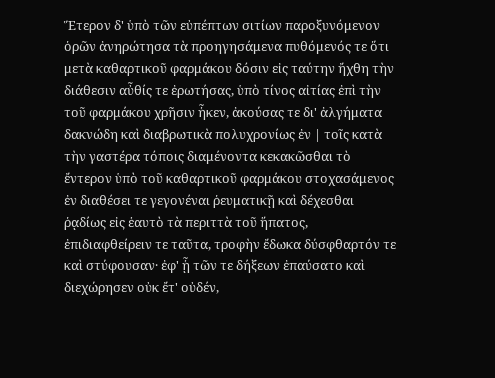Ἕτερον δ' ὑπὸ τῶν εὐπέπτων σιτίων παροξυνόμενον ὁρῶν ἀνηρώτησα τὰ προηγησάμενα πυθόμενός τε ὅτι μετὰ καθαρτικοῦ φαρμάκου δόσιν εἰς ταύτην ἤχθη τὴν διάθεσιν αὖθίς τε ἐρωτήσας, ὑπὸ τίνος αἰτίας ἐπὶ τὴν τοῦ φαρμάκου χρῆσιν ἧκεν, ἀκούσας τε δι' ἀλγήματα δακνώδη καὶ διαβρωτικὰ πολυχρονίως ἐν | τοῖς κατὰ τὴν γαστέρα τόποις διαμένοντα κεκακῶσθαι τὸ ἔντερον ὑπὸ τοῦ καθαρτικοῦ φαρμάκου στοχασάμενος ἐν διαθέσει τε γεγονέναι ῥευματικῇ καὶ δέχεσθαι ῥᾳδίως εἰς ἑαυτὸ τὰ περιττὰ τοῦ ἥπατος, ἐπιδιαφθείρειν τε ταῦτα, τροφὴν ἔδωκα δύσφθαρτόν τε καὶ στύφουσαν· ἐφ' ᾗ τῶν τε δήξεων ἐπαύσατο καὶ διεχώρησεν οὐκ ἔτ' οὐδέν,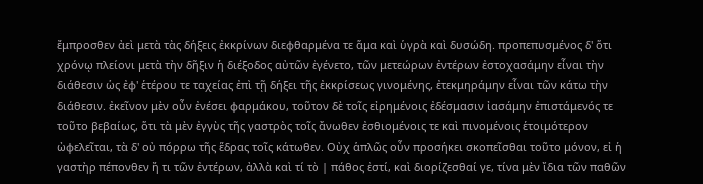ἔμπροσθεν ἀεὶ μετὰ τὰς δήξεις ἐκκρίνων διεφθαρμένα τε ἅμα καὶ ὑγρὰ καὶ δυσώδη. προπεπυσμένος δ' ὅτι χρόνῳ πλείονι μετὰ τὴν δῆξιν ἡ διέξοδος αὐτῶν ἐγένετο, τῶν μετεώρων ἐντέρων ἐστοχασάμην εἶναι τὴν διάθεσιν ὡς ἐφ' ἑτέρου τε ταχείας ἐπὶ τῇ δήξει τῆς ἐκκρίσεως γινομένης, ἐτεκμηράμην εἶναι τῶν κάτω τὴν διάθεσιν. ἐκεῖνον μὲν οὖν ἐνέσει φαρμάκου, τοῦτον δὲ τοῖς εἰρημένοις ἐδέσμασιν ἰασάμην ἐπιστάμενός τε τοῦτο βεβαίως, ὅτι τὰ μὲν ἐγγὺς τῆς γαστρὸς τοῖς ἄνωθεν ἐσθιομένοις τε καὶ πινομένοις ἑτοιμότερον ὠφελεῖται, τὰ δ' οὐ πόρρω τῆς ἕδρας τοῖς κάτωθεν. Οὐχ ἁπλῶς οὖν προσήκει σκοπεῖσθαι τοῦτο μόνον, εἰ ἡ γαστὴρ πέπονθεν ἤ τι τῶν ἐντέρων, ἀλλὰ καὶ τί τὸ | πάθος ἐστί, καὶ διορίζεσθαί γε, τίνα μὲν ἴδια τῶν παθῶν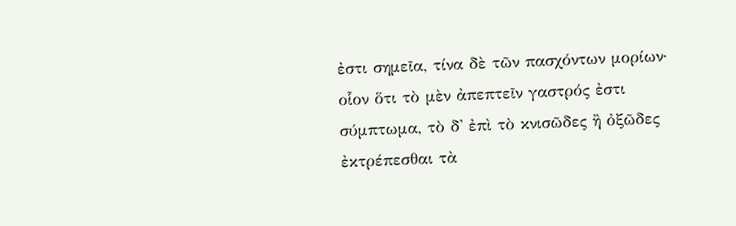ἐστι σημεῖα, τίνα δὲ τῶν πασχόντων μορίων· οἷον ὅτι τὸ μὲν ἀπεπτεῖν γαστρός ἐστι σύμπτωμα, τὸ δ' ἐπὶ τὸ κνισῶδες ἢ ὀξῶδες ἐκτρέπεσθαι τὰ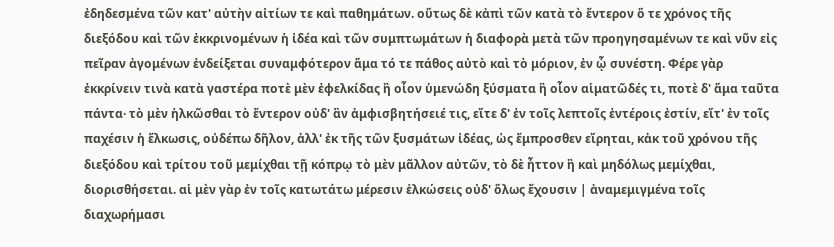ἐδηδεσμένα τῶν κατ' αὐτὴν αἰτίων τε καὶ παθημάτων. οὕτως δὲ κἀπὶ τῶν κατὰ τὸ ἔντερον ὅ τε χρόνος τῆς διεξόδου καὶ τῶν ἐκκρινομένων ἡ ἰδέα καὶ τῶν συμπτωμάτων ἡ διαφορὰ μετὰ τῶν προηγησαμένων τε καὶ νῦν εἰς πεῖραν ἀγομένων ἐνδείξεται συναμφότερον ἅμα τό τε πάθος αὐτὸ καὶ τὸ μόριον, ἐν ᾧ συνέστη. Φέρε γὰρ ἐκκρίνειν τινὰ κατὰ γαστέρα ποτὲ μὲν ἐφελκίδας ἢ οἷον ὑμενώδη ξύσματα ἢ οἷον αἱματῶδές τι, ποτὲ δ' ἅμα ταῦτα πάντα· τὸ μὲν ἡλκῶσθαι τὸ ἔντερον οὐδ' ἂν ἀμφισβητήσειέ τις, εἴτε δ' ἐν τοῖς λεπτοῖς ἐντέροις ἐστίν, εἴτ' ἐν τοῖς παχέσιν ἡ ἕλκωσις, οὐδέπω δῆλον, ἀλλ' ἐκ τῆς τῶν ξυσμάτων ἰδέας, ὡς ἔμπροσθεν εἴρηται, κἀκ τοῦ χρόνου τῆς διεξόδου καὶ τρίτου τοῦ μεμίχθαι τῇ κόπρῳ τὸ μὲν μᾶλλον αὐτῶν, τὸ δὲ ἧττον ἢ καὶ μηδόλως μεμίχθαι, διορισθήσεται. αἱ μὲν γὰρ ἐν τοῖς κατωτάτω μέρεσιν ἑλκώσεις οὐδ' ὅλως ἔχουσιν | ἀναμεμιγμένα τοῖς διαχωρήμασι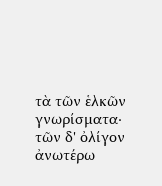τὰ τῶν ἑλκῶν γνωρίσματα· τῶν δ' ὀλίγον ἀνωτέρω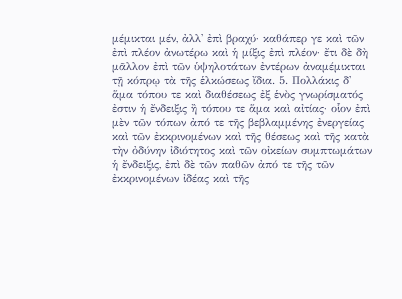μέμικται μέν, ἀλλ' ἐπὶ βραχύ· καθάπερ γε καὶ τῶν ἐπὶ πλέον ἀνωτέρω καὶ ἡ μίξις ἐπὶ πλέον· ἔτι δὲ δὴ μᾶλλον ἐπὶ τῶν ὑψηλοτάτων ἐντέρων ἀναμέμικται τῇ κόπρῳ τὰ τῆς ἑλκώσεως ἴδια. 5. Πολλάκις δ' ἅμα τόπου τε καὶ διαθέσεως ἐξ ἑνὸς γνωρίσματός ἐστιν ἡ ἔνδειξις ἢ τόπου τε ἅμα καὶ αἰτίας· οἷον ἐπὶ μὲν τῶν τόπων ἀπό τε τῆς βεβλαμμένης ἐνεργείας καὶ τῶν ἐκκρινομένων καὶ τῆς θέσεως καὶ τῆς κατὰ τὴν ὀδύνην ἰδιότητος καὶ τῶν οἰκείων συμπτωμάτων ἡ ἔνδειξις, ἐπὶ δὲ τῶν παθῶν ἀπό τε τῆς τῶν ἐκκρινομένων ἰδέας καὶ τῆς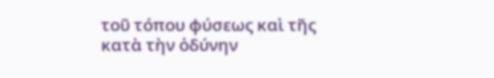τοῦ τόπου φύσεως καὶ τῆς κατὰ τὴν ὀδύνην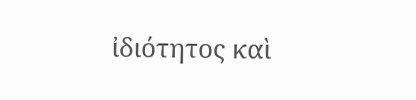ἰδιότητος καὶ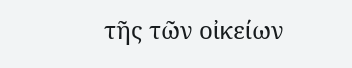τῆς τῶν οἰκείων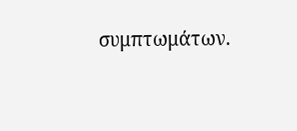συμπτωμάτων.